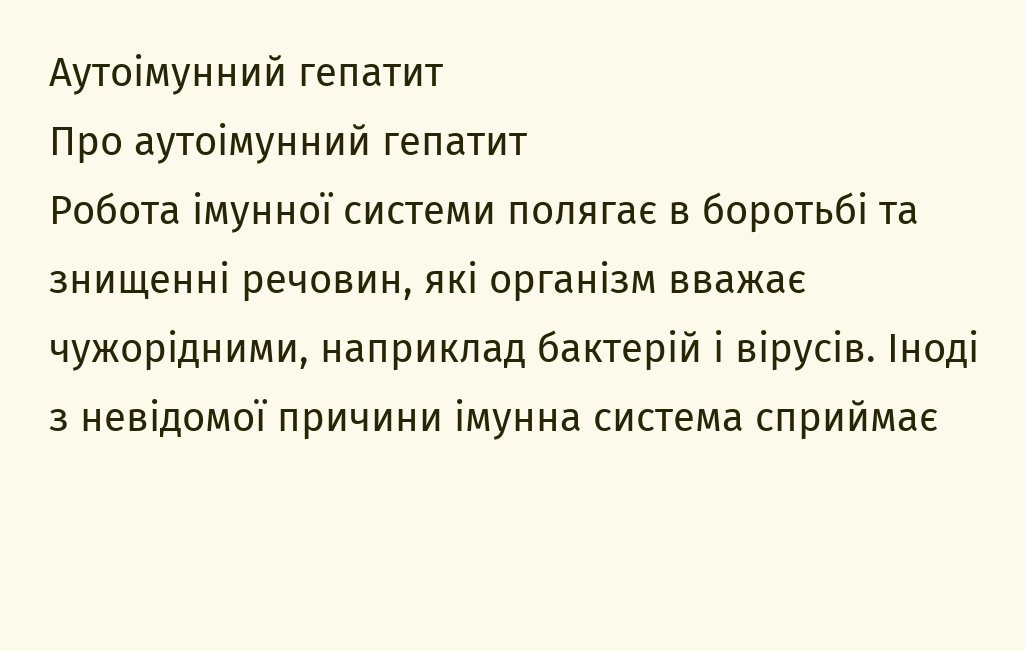Аутоімунний гепатит
Про аутоімунний гепатит
Робота імунної системи полягає в боротьбі та знищенні речовин, які організм вважає чужорідними, наприклад бактерій і вірусів. Іноді з невідомої причини імунна система сприймає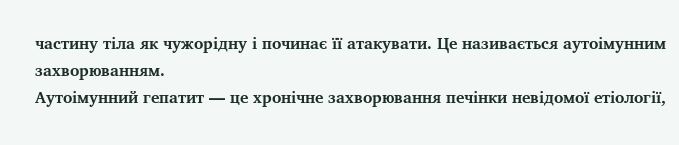частину тіла як чужорідну і починає її атакувати. Це називається аутоімунним захворюванням.
Аутоімунний гепатит — це хронічне захворювання печінки невідомої етіології,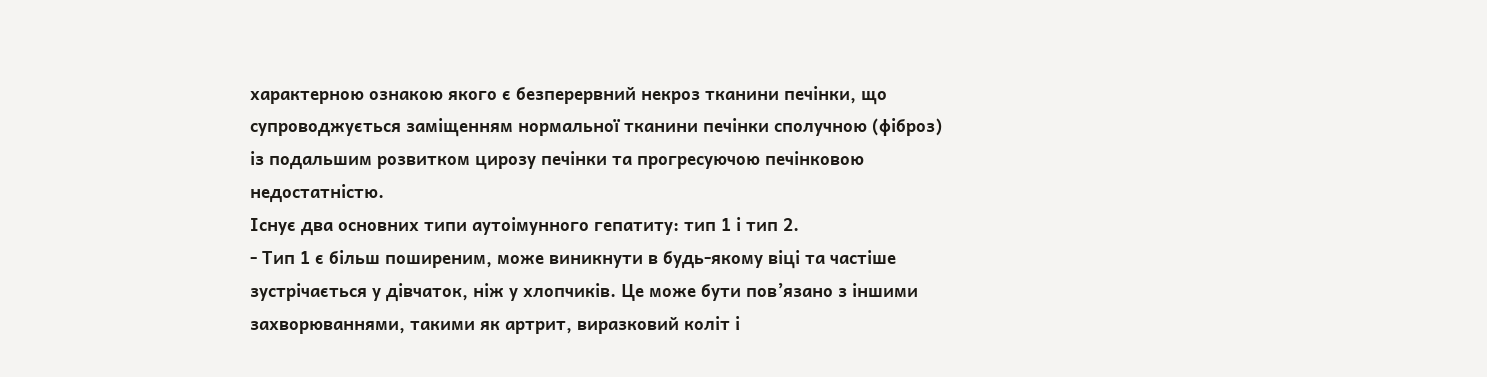характерною ознакою якого є безперервний некроз тканини печінки, що супроводжується заміщенням нормальної тканини печінки сполучною (фіброз) із подальшим розвитком цирозу печінки та прогресуючою печінковою недостатністю.
Існує два основних типи аутоімунного гепатиту: тип 1 і тип 2.
- Тип 1 є більш поширеним, може виникнути в будь-якому віці та частіше зустрічається у дівчаток, ніж у хлопчиків. Це може бути пов’язано з іншими захворюваннями, такими як артрит, виразковий коліт і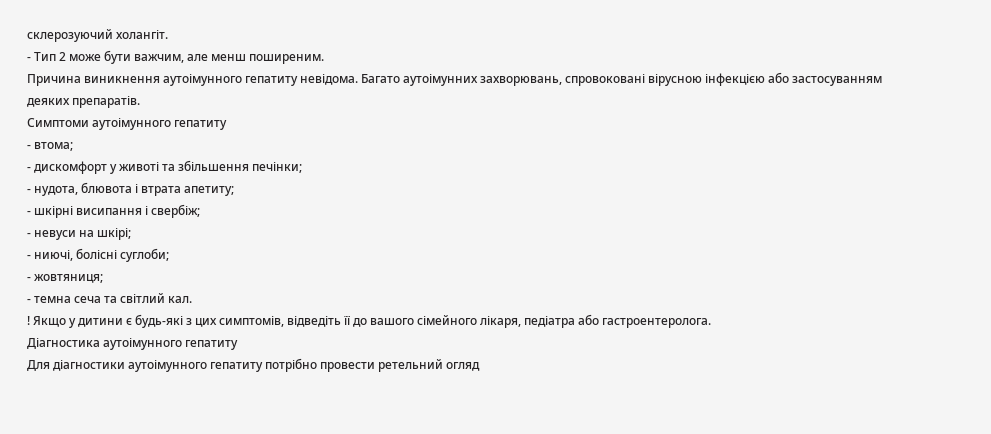склерозуючий холангіт.
- Тип 2 може бути важчим, але менш поширеним.
Причина виникнення аутоімунного гепатиту невідома. Багато аутоімунних захворювань, спровоковані вірусною інфекцією або застосуванням деяких препаратів.
Симптоми аутоімунного гепатиту
- втома;
- дискомфорт у животі та збільшення печінки;
- нудота, блювота і втрата апетиту;
- шкірні висипання і свербіж;
- невуси на шкірі;
- ниючі, болісні суглоби;
- жовтяниця;
- темна сеча та світлий кал.
! Якщо у дитини є будь-які з цих симптомів, відведіть її до вашого сімейного лікаря, педіатра або гастроентеролога.
Діагностика аутоімунного гепатиту
Для діагностики аутоімунного гепатиту потрібно провести ретельний огляд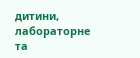дитини, лабораторне та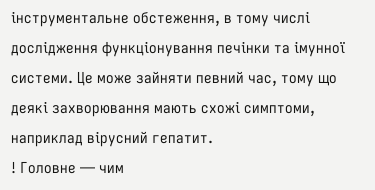інструментальне обстеження, в тому числі дослідження функціонування печінки та імунної системи. Це може зайняти певний час, тому що деякі захворювання мають схожі симптоми, наприклад вірусний гепатит.
! Головне — чим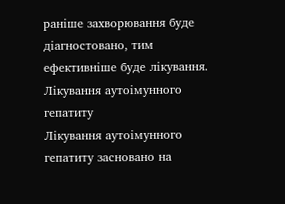раніше захворювання буде діагностовано, тим ефективніше буде лікування.
Лікування аутоімунного гепатиту
Лікування аутоімунного гепатиту засновано на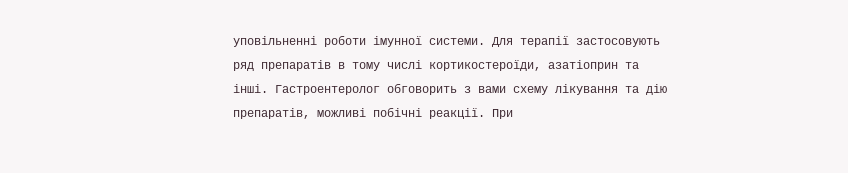уповільненні роботи імунної системи. Для терапії застосовують ряд препаратів в тому числі кортикостероїди, азатіоприн та інші. Гастроентеролог обговорить з вами схему лікування та дію препаратів, можливі побічні реакції. При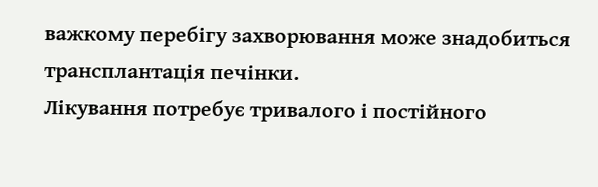важкому перебігу захворювання може знадобиться трансплантація печінки.
Лікування потребує тривалого і постійного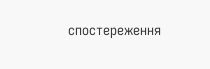спостереження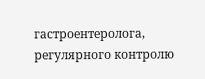гастроентеролога, регулярного контролю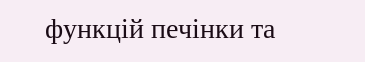функцій печінки та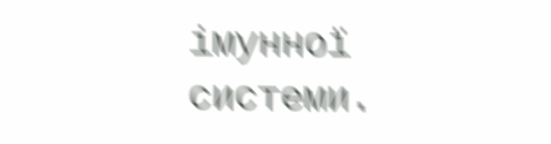імунної системи.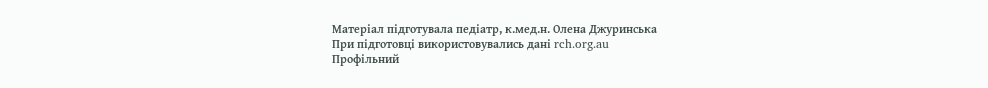Матеріал підготувала педіатр, к.мед.н. Олена Джуринська
При підготовці використовувались дані rch.org.au
Профільний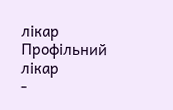лікар
Профільний лікар
-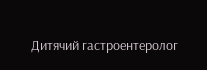Дитячий гастроентеролог